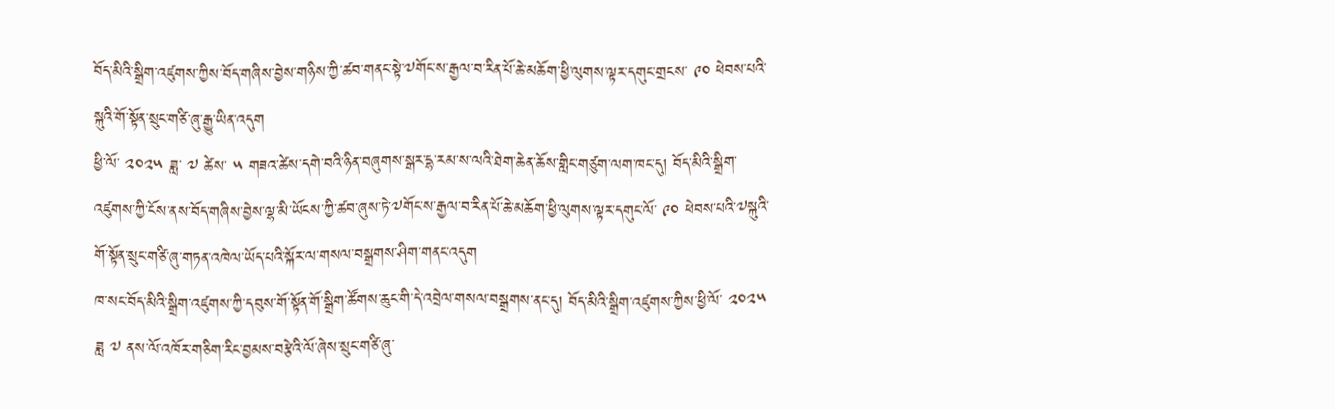བོད་མིའི་སྒྲིག་འཛུགས་ཀྱིས་བོད་གཞིས་བྱེས་གཉིས་ཀྱི་ཚབ་གནང་སྟེ་༧གོང་ས་རྒྱལ་བ་རིན་པོ་ཆེ་མཆོག་ཕྱི་ལུགས་ལྟར་དགུང་གྲངས་ ༩༠ ཕེབས་པའི་སྐུའི་གོ་སྟོན་སྲུང་གཙི་ཞུ་རྒྱུ་ཡིན་འདུག
ཕྱི་ལོ་ ༢༠༢༥ ཟླ་ ༧ ཚེས་ ༥ གཟའ་ཚེས་དགེ་བའི་ཉིན་བཞུགས་སྒར་དྷ་རམ་ས་ལའི་ཐེག་ཆེན་ཆོས་གླིང་གཙུག་ལག་ཁང་དུ། བོད་མིའི་སྒྲིག་འཛུགས་ཀྱི་ངོས་ནས་བོད་གཞིས་བྱེས་ལྷ་མི་ཡོངས་ཀྱི་ཚབ་ཞུས་ཏེ་༧གོང་ས་རྒྱལ་བ་རིན་པོ་ཆེ་མཆོག་ཕྱི་ལུགས་ལྟར་དགུང་ལོ་ ༩༠ ཕེབས་པའི་༧སྐུའི་གོ་སྟོན་སྲུང་གཙི་ཞུ་གཏན་འཁེལ་ཡོད་པའི་སྐོར་ལ་གསལ་བསྒྲགས་ཤིག་གནང་འདུག
ཁ་སང་བོད་མིའི་སྒྲིག་འཛུགས་ཀྱི་དབུས་གོ་སྟོན་གོ་སྒྲིག་ཚོགས་ཆུང་གི་དེ་འབྲེལ་གསལ་བསྒྲགས་ནང་དུ། བོད་མིའི་སྒྲིག་འཛུགས་ཀྱིས་ཕྱི་ལོ་ ༢༠༢༥ ཟླ ༧ ནས་ལོ་འཁོར་གཅིག་རིང་བྱམས་བརྩེའི་ལོ་ཞེས་སྲུང་གཙི་ཞུ་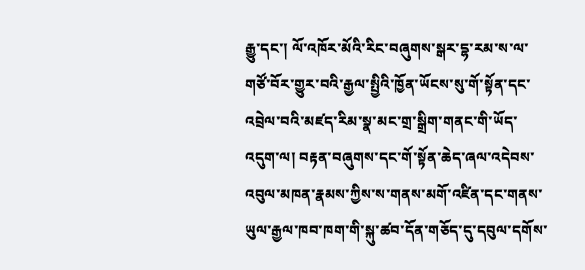རྒྱུ་དང་། ལོ་འཁོར་མོའི་རིང་བཞུགས་སྒར་དྷ་རམ་ས་ལ་གཙོ་བོར་གྱུར་བའི་རྒྱལ་སྤྱིའི་ཁྱོན་ཡོངས་སུ་གོ་སྟོན་དང་འབྲེལ་བའི་མཛད་རིམ་སྣ་མང་གྲ་སྒྲིག་གནང་གི་ཡོད་འདུག་ལ། བརྟན་བཞུགས་དང་གོ་སྟོན་ཆེད་ཞལ་འདེབས་འབུལ་མཁན་རྣམས་ཀྱིས་ས་གནས་མགོ་འཛིན་དང་གནས་ཡུལ་རྒྱལ་ཁབ་ཁག་གི་སྐུ་ཚབ་དོན་གཅོད་དུ་དབུལ་དགོས་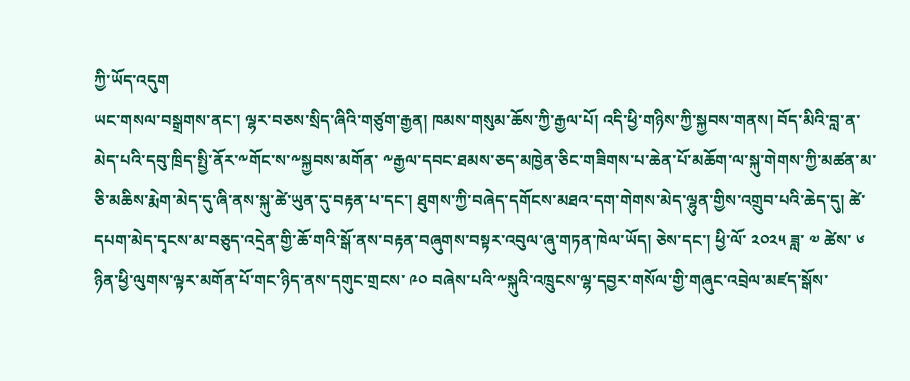ཀྱི་ཡོད་འདུག
ཡང་གསལ་བསྒྲགས་ནང་། ལྷར་བཅས་སྲིད་ཞིའི་གཙུག་རྒྱན། ཁམས་གསུམ་ཆོས་ཀྱི་རྒྱལ་པོ། འདི་ཕྱི་གཉིས་ཀྱི་སྐྱབས་གནས། བོད་མིའི་བླ་ན་མེད་པའི་དབུ་ཁྲིད་སྤྱི་ནོར་༸གོང་ས་༸སྐྱབས་མགོན་ ༸རྒྱལ་དབང་ཐམས་ཅད་མཁྱེན་ཅིང་གཟིགས་པ་ཆེན་པོ་མཆོག་ལ་སྐུ་གེགས་ཀྱི་མཚན་མ་ཅི་མཆིས་རྨེག་མེད་དུ་ཞི་ནས་སྐུ་ཚེ་ཡུན་དུ་བརྟན་པ་དང་། ཐུགས་ཀྱི་བཞེད་དགོངས་མཐའ་དག་གེགས་མེད་ལྷུན་གྱིས་འགྲུབ་པའི་ཆེད་དུ། ཚེ་དཔག་མེད་དྭངས་མ་བཅུད་འདྲེན་གྱི་ཆོ་གའི་སྒོ་ནས་བརྟན་བཞུགས་བསྟར་འབུལ་ཞུ་གཏན་ཁེལ་ཡོད། ཅེས་དང་། ཕྱི་ལོ་ ༢༠༢༥ ཟླ་ ༧ ཚེས་ ༦ ཉིན་ཕྱི་ལུགས་ལྟར་མགོན་པོ་གང་ཉིད་ནས་དགུང་གྲངས་ ༩༠ བཞེས་པའི་༸སྐུའི་འཁྲུངས་ལྷ་དབྱར་གསོལ་གྱི་གཞུང་འབྲེལ་མཛད་སྒོས་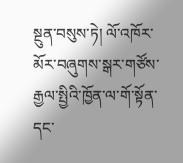སྔུན་བསུས་ཏེ། ལོ་འཁོར་མོར་བཞུགས་སྒར་གཙོས་རྒྱལ་སྤྱིའི་ཁྱོན་ལ་གོ་སྟོན་དང་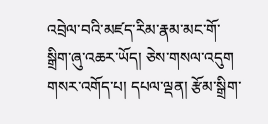འབྲེལ་བའི་མཛད་རིམ་རྣམ་མང་གོ་སྒྲིག་ཞུ་འཆར་ཡོད། ཅེས་གསལ་འདུག
གསར་འགོད་པ། དཔལ་ལྡན། རྩོམ་སྒྲིག་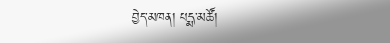བྱེད་མཁན། པདྨ་མཚོ།